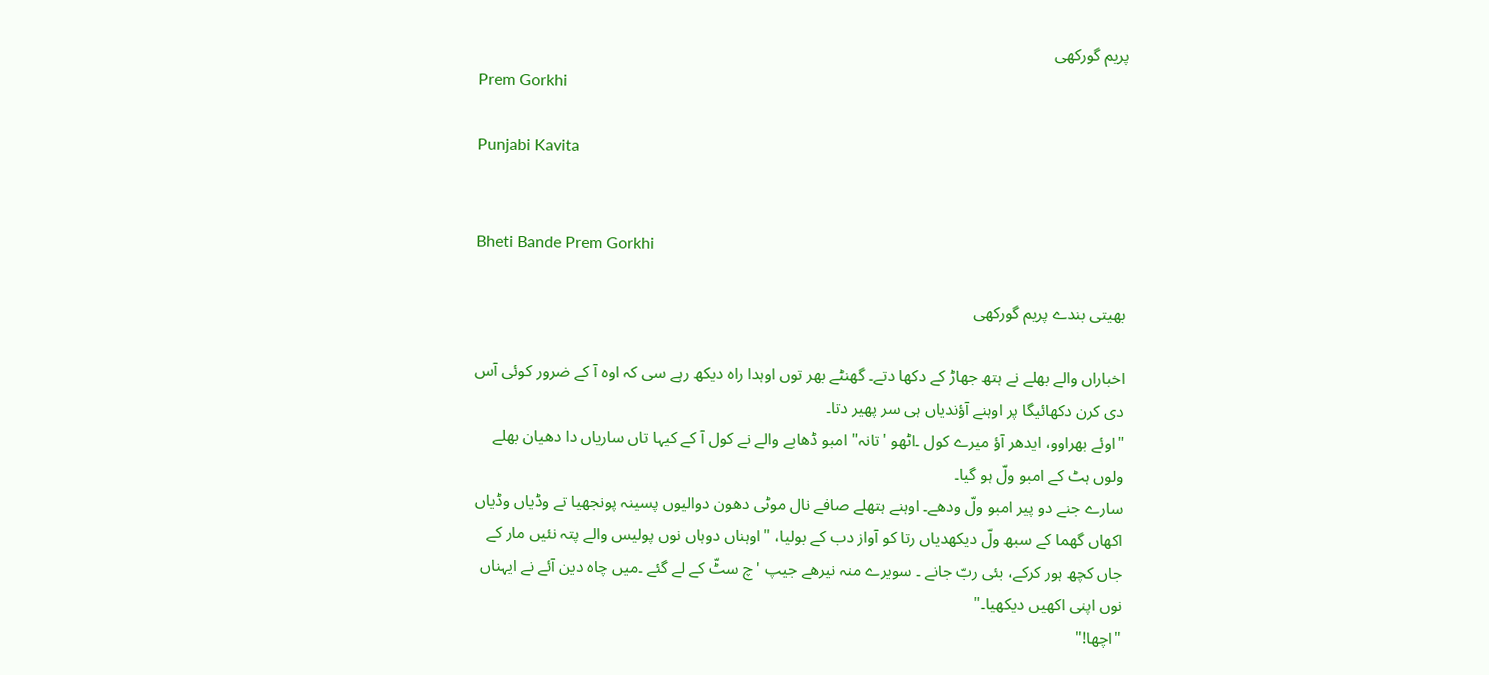پریم گورکھی
Prem Gorkhi

Punjabi Kavita


Bheti Bande Prem Gorkhi

بھیتی بندے پریم گورکھی

اخباراں والے بھلے نے ہتھ جھاڑ کے دکھا دتے۔ گھنٹے بھر توں اوہدا راہ دیکھ رہے سی کہ اوہ آ کے ضرور کوئی آس دی کرن دکھائیگا پر اوہنے آؤندیاں ہی سر پھیر دتا۔
"اوئے بھراوو، ایدھر آؤ میرے کول ۔اٹھو 'تانہ" امبو ڈھابے والے نے کول آ کے کیہا تاں ساریاں دا دھیان بھلے ولوں ہٹ کے امبو ولّ ہو گیا۔
سارے جنے دو پیر امبو ولّ ودھے۔ اوہنے ہتھلے صافے نال موٹی دھون دوالیوں پسینہ پونجھیا تے وڈیاں وڈیاں اکھاں گھما کے سبھ ولّ دیکھدیاں رتا کو آواز دب کے بولیا، "اوہناں دوہاں نوں پولیس والے پتہ نئیں مار کے جاں کچھ ہور کرکے، بئی ربّ جانے ۔ سویرے منہ نیرھے جیپ 'چ سٹّ کے لے گئے ۔میں چاہ دین آئے نے ایہناں نوں اپنی اکھیں دیکھیا۔"
"اچھا!"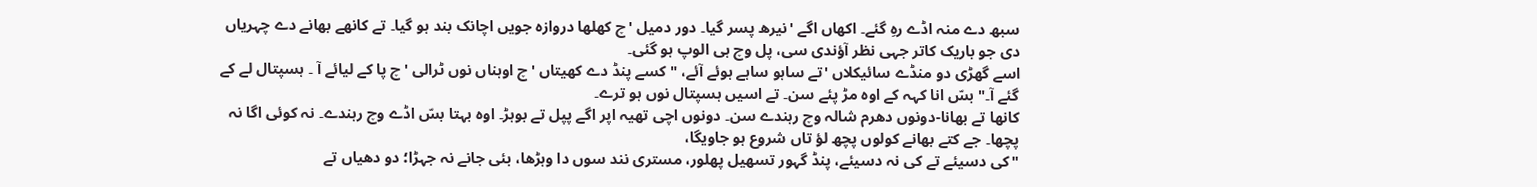سبھ دے منہ اڈے رہِ گئے۔ اکھاں اگے 'نیرھ پسر گیا۔ دور دمیل 'چ کھلھا دروازہ جویں اچانک بند ہو گیا۔ تے کانھے بھانے دے چہریاں دی جو باریک کاتر جہی نظر آؤندی سی، پل وچ ہی الوپ ہو گئی۔
اسے گھڑی دو منڈے سائیکلاں 'تے ساہو ساہے ہوئے آئے، "کسے پنڈ دے کھیتاں 'چ اوہناں نوں ٹرالی 'چ پا کے لیائے آ ۔ ہسپتال لے کے گئے آ۔" بسّ انا کہہ کے اوہ مڑ پئے سن۔ تے اسیں ہسپتال نوں ہو ترے۔
کانھا تے بھانا-دونوں دھرم شالہ وچ رہندے سن۔ دونوں اچی تھیہ اپر اگے پپل تے بوہڑ۔ اوہ بہتا بسّ اڈے وچ رہندے۔ نہ کوئی اگا نہ پچھا۔ جے کتے بھانے کولوں پچھ لؤ تاں شروع ہو جاویگا،
"کی دسیئے تے کی نہ دسیئے، پنڈ گہور تسھیل پھلور، مستری نند سوں دا وہڑھا، بئی جانے نہ جہڑا؛ دو دھیاں تے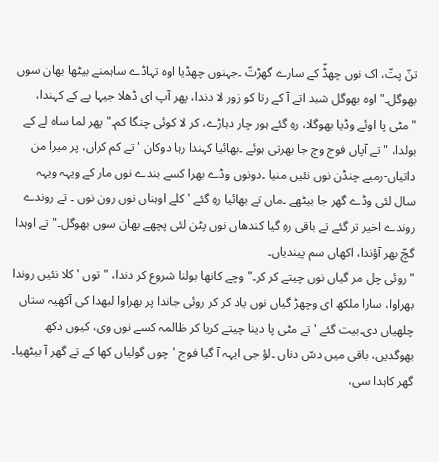تنّ پتّ، اک نوں چھڈّ کے سارے گھڑتّ ۔جہنوں چھڈیا اوہ تہاڈے ساہمنے بیٹھا بھان سوں بھوگل۔" اوہ بھوگل شبد اتے آ کے رتا کو زور لا دندا، پھر آپ ای ڈھلا جیہا پے کے کہندا، "مٹی پا اوئے وڈیا بھوگلا، رہِ گئے ہور چار دہاڑے، کر لا کوئی چنگا کم۔" پھر لما ساہ لے کے بولدا، "تے آپاں فوج وچ جا بھرتی ہوئے ۔بھائیا کہندا رہا دوکان 'تے کم کراں، پر میرا من داتیاں-رمبے چنڈن نوں نئیں منیا ۔دونوں وڈے بھرا کسے بندے نوں مار کے ویہہ ویہہ سال لئی وڈے گھر جا بیٹھے ۔ماں تے بھائیا رہِ گئے 'کلے اوہناں نوں رون نوں ۔ تے روندے روندے اخیر تر گئے تے باقی رہِ گیا کندھاں نوں پٹن لئی پچھے بھان سوں بھوگل۔" تے اوہدا گچّ بھر آؤندا، اکھاں سم پیندیاں۔
"روئی چل مر گیاں نوں چیتے کر کر۔" وچے کانھا بولنا شروع کر دندا، "توں 'کلا نئیں روندا بھراوا، سارا ملکھ ای وچھڑ گیاں نوں یاد کر کر روئی جاندا پر بھراوا لبھدا کی آکھیہ ستاں چلھیاں دی۔بیت گئے 'تے مٹی پا دینا چیتے کریا کر ظالمہ کسے نوں وی، کیوں دکھ بھوگدیں، باقی میں دسّ دناں ۔لؤ جی ایہہ آ گیا فوج 'چوں گولیاں کھا کے تے گھر آ بیٹھیا۔ گھر کاہدا سی،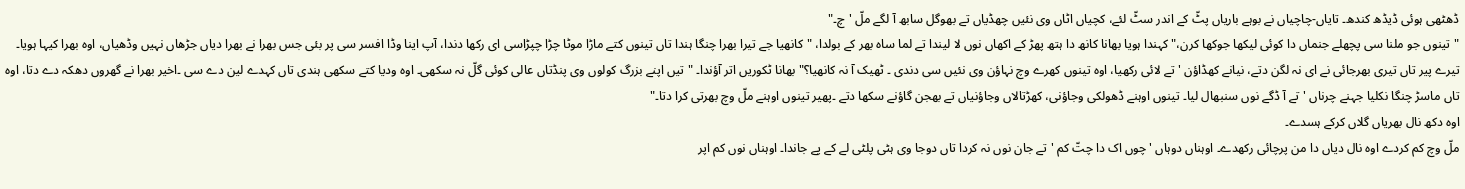ڈھٹھی ہوئی ڈیڈھ کندھ۔ تایاں-چاچیاں نے بوہے باریاں پٹّ کے اندر سٹّ لئے، کچیاں اٹاں وی نئیں چھڈیاں تے بھوگل سابھ آ لگے ملّ 'چ۔"
"تینوں جو ملنا سی پچھلے جنماں دا کوئی لیکھا جوکھا کرن،" کہندا ہویا بھانا کانھ دا ہتھ پھڑ کے اکھاں نوں لا لیندا تے لما ساہ بھر کے بولدا، "کانھیا جے تیرا بھرا چنگا ہندا تاں تینوں کتے ماڑا موٹا چڑا چپڑاسی ای رکھا دندا، آپ اینا وڈا افسر سی پر بئی جس بھرا نے بھرا دیاں جڑھاں نہیں وڈھیاں، اوہ بھرا کیہا ہویا۔ تیرے پیر تاں تیری بھرجائی نے ای نہ لگن دتے، نیانے کھڈاؤن 'تے لائی رکھیا، اوہ تینوں کھرے وچ نہاؤن وی نئیں سی دندی ۔ ٹھیک آ نہ کانھیا؟" بھانا ٹکوریں اتر آؤندا۔ "تیں اپنے بزرگ کولوں وی پنڈتاں عالی کوئی گلّ نہ سکھی۔ اوہ ودیا کتے سکھی ہندی تاں کہدے لین دے سی ۔اخیر بھرا نے گھروں دھکہ دے دتا، اوہ تاں ماسڑ چنگا نکلیا جہنے چرناں 'تے آ ڈگے نوں سنبھال لیا۔ تینوں اوہنے ڈھولکی وجاؤنی، کھڑتالاں وجاؤنیاں تے بھجن گاؤنے سکھا دتے ۔پھیر تینوں اوہنے ملّ وچ بھرتی کرا دتا۔"
اوہ دکھ نال بھریاں گلاں کرکے ہسدے۔
ملّ وچ کم کردے اوہ نال دیاں دا من پرچائی رکھدے۔ اوہناں دوہاں 'چوں اک دا چتّ کم 'تے جان نوں نہ کردا تاں دوجا وی ہٹی پلٹی لے کے پے جاندا۔ اوہناں نوں کم اپر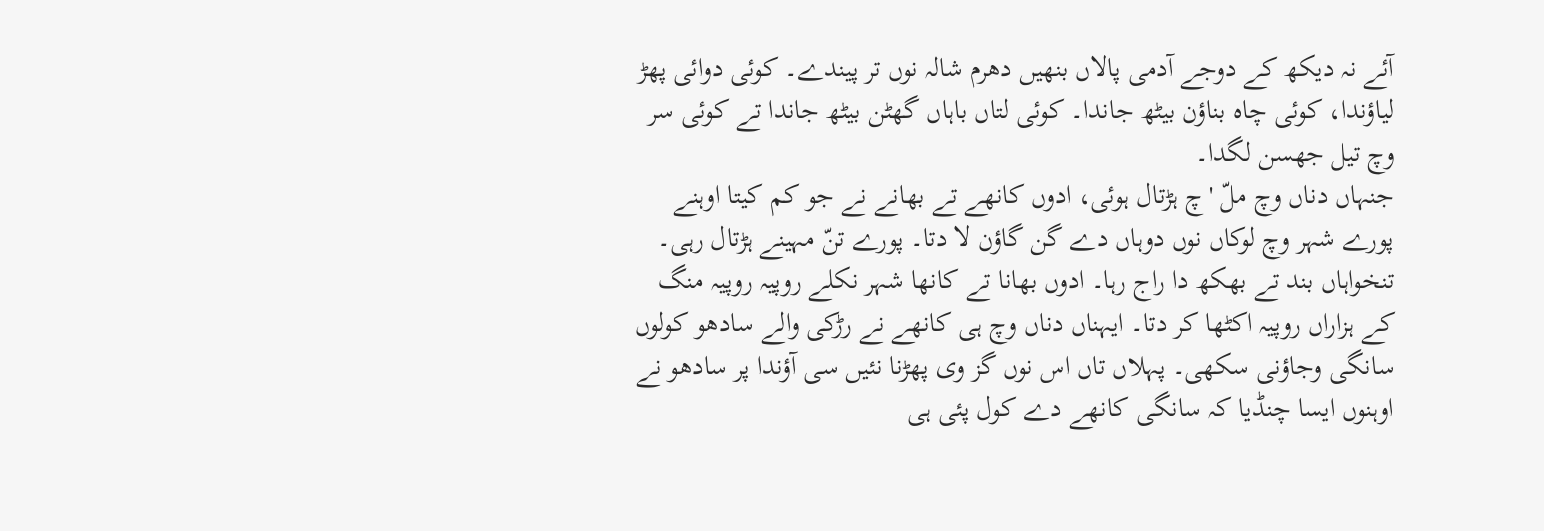آئے نہ دیکھ کے دوجے آدمی پالاں بنھیں دھرم شالہ نوں تر پیندے۔ کوئی دوائی پھڑ لیاؤندا، کوئی چاہ بناؤن بیٹھ جاندا۔ کوئی لتاں باہاں گھٹن بیٹھ جاندا تے کوئی سر وچ تیل جھسن لگدا۔
جنہاں دناں وچ ملّ 'چ ہڑتال ہوئی، ادوں کانھے تے بھانے نے جو کم کیتا اوہنے پورے شہر وچ لوکاں نوں دوہاں دے گن گاؤن لا دتا۔ پورے تنّ مہینے ہڑتال رہی۔ تنخواہاں بند تے بھکھ دا راج رہا۔ ادوں بھانا تے کانھا شہر نکلے روپیہ روپیہ منگ کے ہزاراں روپیہ اکٹھا کر دتا۔ ایہناں دناں وچ ہی کانھے نے رڑکی والے سادھو کولوں سانگی وجاؤنی سکھی۔ پہلاں تاں اس نوں گز وی پھڑنا نئیں سی آؤندا پر سادھو نے اوہنوں ایسا چنڈیا کہ سانگی کانھے دے کول پئی ہی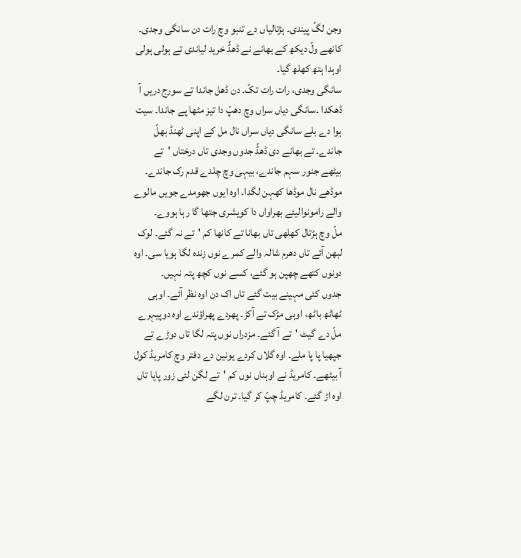وجن لگّ پیندی۔ ہڑتالیاں دے تنبو وچ رات دن سانگی وجدی۔ کانھے ولّ دیکھ کے بھانے نے ڈھڈّ خرید لیاندی تے ہولی ہولی اوہدا ہتھ کھلھ گیا۔
سانگی وجدی، رات رات تکّ۔ دن ڈھل جاندا تے سورج دریں آ ڈھکدا ۔سانگی دیاں سراں وچ دھپّ دا تیز مٹھا پے جاندا۔ سیت ہوا دے بلے سانگی دیاں سراں نال مل کے اپنی ٹھنڈ بھلّ جاندے۔ تے بھانے دی ڈھڈّ جدوں وجدی تاں درختاں 'تے بیٹھے جنور سہم جاندے، بیہی وچ چلدے قدم رک جاندے۔ موڈھے نال موڈھا کھہن لگدا۔ اوہ ایوں جھومدے جویں مالوے والے رامونوالیئے بھراواں دا کویشری جتھا گا رہا ہووے۔
ملّ وچ ہڑتال کھلھی تاں بھانا تے کانھا کم 'تے نہ گئے۔ لوک لبھن آئے تاں دھرم شالہ والے کمرے نوں زندہ لگا ہویا سی۔ اوہ دونوں کتھے چھپن ہو گئے، کسے نوں کچھ پتہ نہیں۔
جدوں کئی مہینے بیت گئے تاں اک دن اوہ نظر آئے۔ اوہی ٹھاٹھ باٹھ، اوہی مڑک تے آکڑ۔ پھردے پھراؤندے اوہ دوپیہرے ملّ دے گیٹ 'تے آ گئے۔ مزدراں نوں پتہ لگا تاں دوڑے تے جپھیا پا پا ملے۔ اوہ گلاں کردے یونین دے دفتر وچ کامریڈ کول آ بیٹھے۔ کامریڈ نے اوہناں نوں کم 'تے لگن لئی زور پایا تاں اوہ اڑ گئے۔ کامریڈ چپّ کر گیا۔ ترن لگے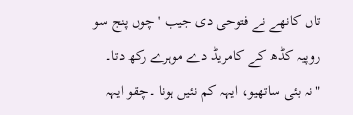تاں کانھے نے فتوحی دی جیب 'چوں پنج سو روپیہ کڈھ کے کامریڈ دے موہرے رکھ دتا۔
"نہ بئی ساتھیو، ایہہ کم نئیں ہونا ۔چقو ایہہ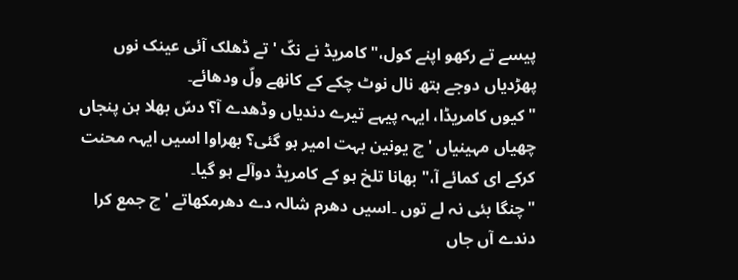پیسے تے رکھو اپنے کول،" کامریڈ نے نکّ 'تے ڈھلک آئی عینک نوں پھڑدیاں دوجے ہتھ نال نوٹ چکے کے کانھے ولّ ودھائے۔
"کیوں کامریڈا، ایہہ پیہے تیرے دندیاں وڈھدے آ؟ دسّ بھلا ہن پنجاں چھیاں مہینیاں 'چ یونین بہت امیر ہو گئی؟ بھراوا اسیں ایہہ محنت کرکے ای کمائے آ،" بھانا تلخ ہو کے کامریڈ دوآلے ہو گیا۔
"چنگا بئی نہ لے توں ۔اسیں دھرم شالہ دے دھرمکھاتے 'چ جمع کرا دندے آں جاں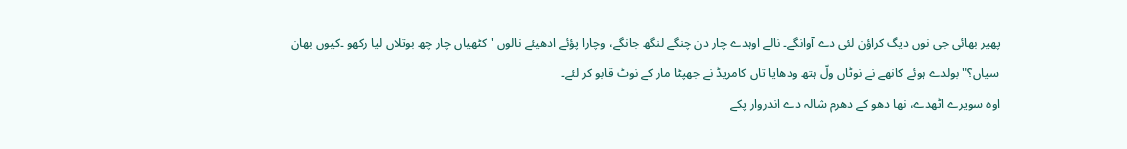پھیر بھائی جی نوں دیگ کراؤن لئی دے آوانگے۔ نالے اوہدے چار دن چنگے لنگھ جانگے، وچارا پؤئے ادھیئے نالوں 'کٹھیاں چار چھ بوتلاں لیا رکھو ۔کیوں بھان سیاں؟" بولدے ہوئے کانھے نے نوٹاں ولّ ہتھ ودھایا تاں کامریڈ نے جھپٹا مار کے نوٹ قابو کر لئے۔
اوہ سویرے اٹھدے، نھا دھو کے دھرم شالہ دے اندروار پکے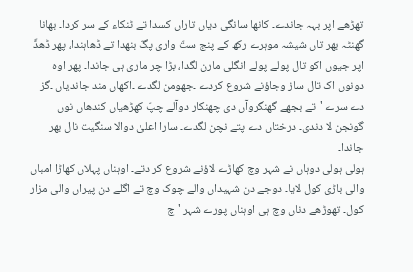تھڑھے اپر بہہ جاندے۔ کانھا سانگی دیاں تاراں کسدا تے ٹنکاء کے سر کردا۔ بھانا گھنٹہ بھر تاں شیشہ موہرے رکھ کے پنج ستّ واری پگّ بنھدا تے ڈھاہندا، پھر ڈھڈّ اپر جیوں اکو تال پولے پولے انگلی مارن لگدا، بڑا چر ماری ہی جاندا۔ پھر اوہ دونوں اک تال ساز وجاؤنے شروع کردے ۔جھومن لگدے ۔اکھاں مند جاندیاں ۔گز دے سرے 'تے بجھے گھنگروآں دی چھنکار دوآلے چپّ کھڑھیاں کندھاں نوں گونجن لا دندی۔ درختاں دے پتے نچن لگدے۔ سارا اعلیٰ دوالا سنگیت نال بھر جاندا۔
ہولی ہولی دوہاں نے شہر وچ کھاڑے لاؤنے شروع کر دتے۔ اوہناں پہلاں کھاڑا امباں والی باڑی کول لایا۔ دوجے دن شہیداں والے چوک وچ تے اگلے دن پیراں والی مزار کول۔ تھوڑھے دناں وچ ہی اوہناں پورے شہر 'چ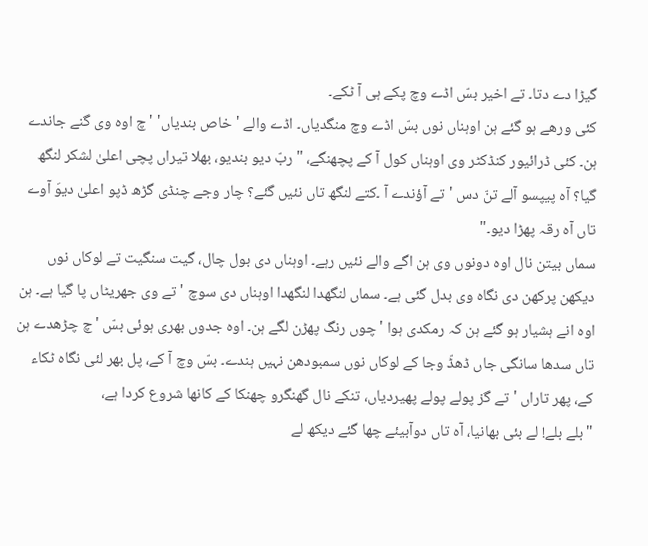گیڑا دے دتا۔ تے اخیر بسّ اڈے وچ پکے ہی آ ٹکے۔
کئی ورھے ہو گئے ہن اوہناں نوں بسّ اڈے وچ منگدیاں۔ اڈے والے 'خاص بندیاں' 'چ اوہ وی گنے جاندے ہن۔ کئی ڈرائیور کنڈکٹر وی اوہناں کول آ کے پچھنگے، "ربّ دیو بندیو، بھلا تیراں پچی اعلیٰ لشکر لنگھ گیا؟ آہ پیپسو آلے تنّ دس 'تے آؤندے آ ۔کتے لنگھ تاں نئیں گئے؟ چار وجے چنڈی گڑھ ڈپو اعلیٰ دیوَ آوے تاں آہ رقہ پھڑا دیو۔"
سماں بیتن نال اوہ دونوں وی ہن اگے والے نئیں رہے۔ اوہناں دی بول چال، گیت سنگیت تے لوکاں نوں دیکھن پرکھن دی نگاہ وی بدل گئی ہے۔ سماں لنگھدا لنگھدا اوہناں دی سوچ 'تے وی جھریٹاں پا گیا ہے۔ ہن اوہ انے ہشیار ہو گئے ہن کہ رمکدی ہوا 'چوں رنگ پھڑن لگے ہن۔ اوہ جدوں بھری ہوئی بسّ 'چ چڑھدے ہن تاں سدھا سانگی جاں ڈھڈّ وجا کے لوکاں نوں سمبودھن نہیں ہندے۔ بسّ وچ آ کے، پل بھر لئی نگاہ ٹکاء کے، پھر تاراں 'تے گز پولے پولے پھیردیاں، تنکے نال گھنگرو چھنکا کے کانھا شروع کردا ہے،
"بلے بلے! لے بئی بھانیا، آہ تاں دوآبیئے چھا گئے دیکھ لے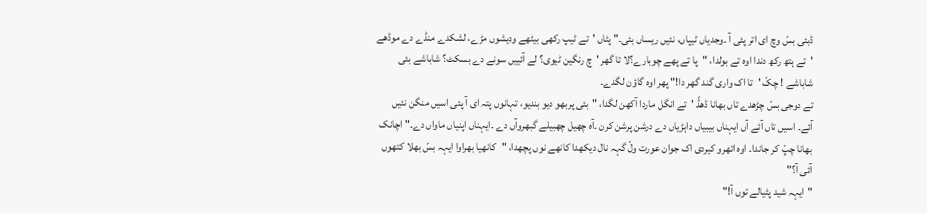ڈبئی بسّ وچ ای اتر پئی آ ۔وجدیاں ٹیپاں، نئیں ریساں بئی۔" پٹاں 'تے ٹیپ رکھی بیٹھے ودیشوں مڑے، لشکدے منڈے دے موڈھے 'تے ہتھ رکھ دندا اوہ تے بولدا، "پا تے پھے چوبارے؟لا تا گھر 'چ رنگین ٹیوی؟ لے آئییں سونے دے بسکٹ؟ شاباشے بئی شاباشے ! چکّ 'تا اک واری گند گھر دا!" پھر اوہ گاؤن لگدے۔
تے دوجی بسّ چڑھدے تاں بھانا ڈھڈّ 'تے انگل ماردا آکھن لگدا، "بئی پربھو دیو بندیو، تہانوں پتہ ای آ پئی اسیں منگن نئیں آئے۔ اسیں تاں آئے آں ایہناں بیبیاں داہڑیاں دے درشن پرشن کرن ۔آہ چھیل چھبیلے گبھروآں دے ۔ایہناں اپنیاں ماواں دے۔" اچانک بھانا چپّ کر جاندا۔ اوہ اتھرو کیردی اک جوان عورت ولّ گہہ نال دیکھدا کانھے نوں پچھدا، "کانھیا بھراوا ایہہ بسّ بھلا کتھوں آئی آ؟"
"ایہہ شید پٹیالے توں آ!"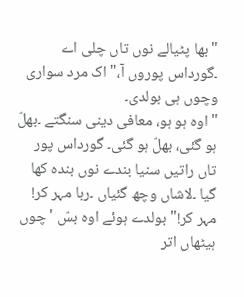"بھا پٹیالے نوں تاں چلی اے ۔گورداس پوروں آ،" اک مرد سواری وچوں ہی بولدی۔
"اوہ ہو ہو، معافی دینی سنگتے ۔بھلّ ہو گئی، بھلّ ہو گئی۔ گورداس پور تاں راتیں سنیا بندے نوں بندہ کھا گیا ۔لاشاں وچھ گئیاں ۔ربا مہر کر! مہر کر!" بولدے ہوئے اوہ بسّ 'چوں ہیٹھاں اتر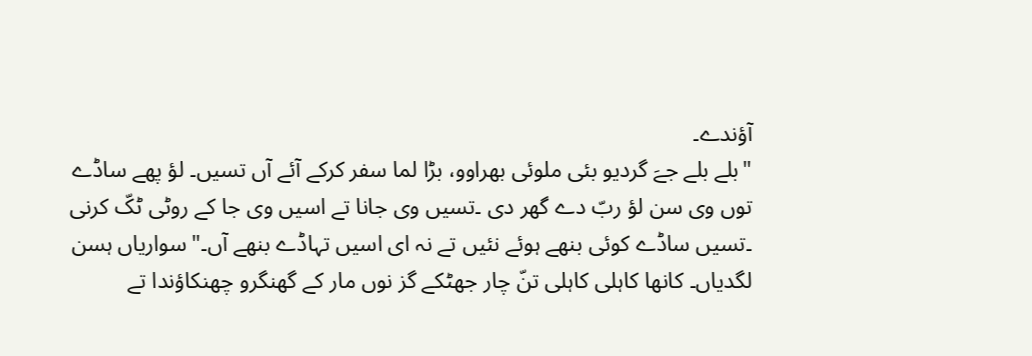آؤندے۔
"بلے بلے جےَ گردیو بئی ملوئی بھراوو، بڑا لما سفر کرکے آئے آں تسیں۔ لؤ پھے ساڈے توں وی سن لؤ ربّ دے گھر دی ۔تسیں وی جانا تے اسیں وی جا کے روٹی ٹکّ کرنی ۔تسیں ساڈے کوئی بنھے ہوئے نئیں تے نہ ای اسیں تہاڈے بنھے آں۔" سواریاں ہسن لگدیاں۔ کانھا کاہلی کاہلی تنّ چار جھٹکے گز نوں مار کے گھنگرو چھنکاؤندا تے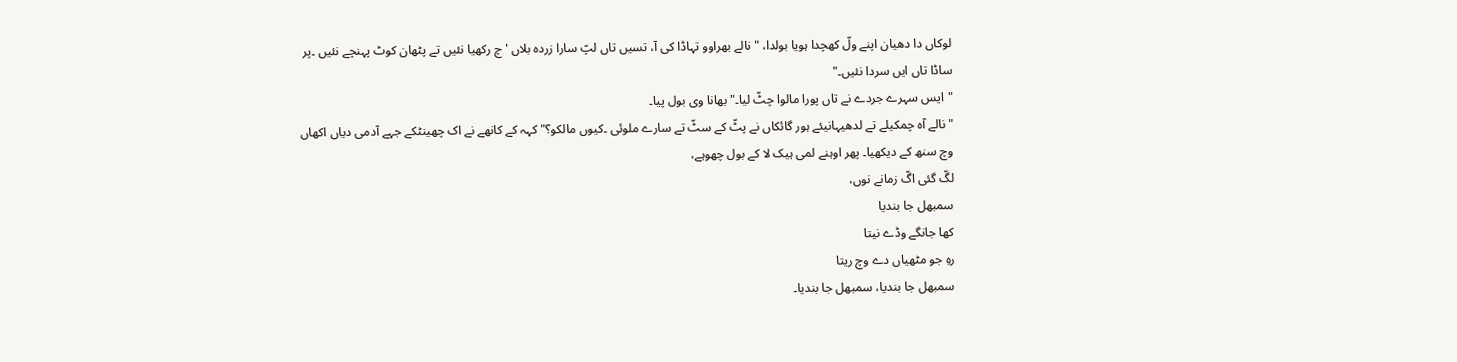لوکاں دا دھیان اپنے ولّ کھچدا ہویا بولدا، "نالے بھراوو تہاڈا کی آ، تسیں تاں لپّ سارا زردہ بلاں 'چ رکھیا نئیں تے پٹھان کوٹ پہنچے نئیں ۔پر ساڈا تاں ایں سردا نئیں۔"
"ایس سہرے جردے نے تاں پورا مالوا چٹّ لیا۔" بھانا وی بول پیا۔
"نالے آہ چمکیلے تے لدھیہانیئے ہور گائکاں نے پٹّ کے سٹّ تے سارے ملوئی ۔کیوں مالکو؟" کہہ کے کانھے نے اک چھینٹکے جہے آدمی دیاں اکھاں وچ سنھ کے دیکھیا۔ پھر اوہنے لمی ہیک لا کے بول چھوہے،
لگّ گئی اگّ زمانے نوں،
سمبھل جا بندیا
کھا جانگے وڈے نیتا
رہِ جو مٹھیاں دے وچ ریتا
سمبھل جا بندیا، سمبھل جا بندیا۔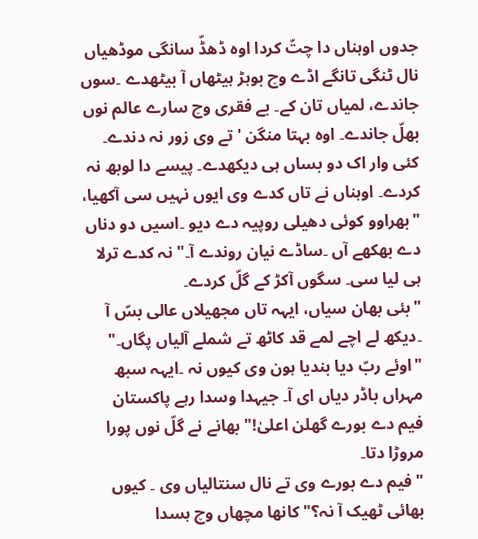جدوں اوہناں دا چتّ کردا اوہ ڈھڈّ سانگی موڈھیاں نال ٹنگی تانگے اڈے وچ بوہڑ ہیٹھاں آ بیٹھدے ۔سوں جاندے، لمیاں تان کے۔ بے فقری وچ سارے عالم نوں بھلّ جاندے۔ اوہ بہتا منگن 'تے وی زور نہ دندے۔ کئی وار اک دو بساں ہی دیکھدے۔ پیسے دا لوبھ نہ کردے۔ اوہناں نے تاں کدے وی ایوں نہیں سی آکھیا، "بھراوو کوئی دھیلی روپیہ دے دیو ۔اسیں دو دناں دے بھکھے آں ۔ساڈے نیان روندے آ۔" نہ کدے ترلا ہی لیا سی۔ سگوں آکڑ کے گلّ کردے۔
"بئی بھان سیاں، ایہہ تاں مجھیلاں عالی بسّ آ ۔دیکھ لے اچے لمے قد کاٹھ تے شملے آلیاں پگاں۔"
"اوئے ربّ دیا بندیا ہون وی کیوں نہ ۔ایہہ سبھ مہراں باڈر دیاں ای آ۔ جیہدا وسدا رہے پاکستان فیم دے بورے گھلن اعلیٰ!" بھانے نے گلّ نوں پورا مروڑا دتا۔
"فیم دے بورے وی تے نال سنتالیاں وی ۔ کیوں بھائی ٹھیک آ نہ؟" کانھا مچھاں وچ ہسدا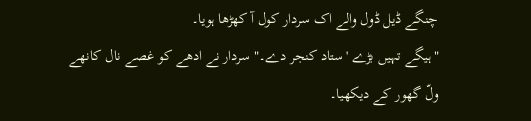چنگے ڈیل ڈول والے اک سردار کول آ کھڑھا ہویا۔
"ہیگے تہیں بڑے 'ستاد کنجر دے۔" سردار نے ادھے کو غصے نال کانھے ولّ گھور کے دیکھیا۔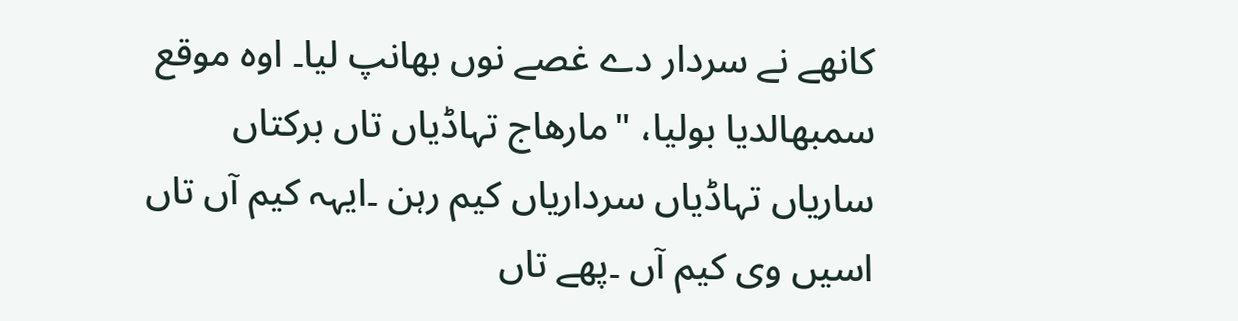کانھے نے سردار دے غصے نوں بھانپ لیا۔ اوہ موقع سمبھالدیا بولیا، "مارھاج تہاڈیاں تاں برکتاں ساریاں تہاڈیاں سرداریاں کیم رہن ۔ایہہ کیم آں تاں اسیں وی کیم آں ۔پھے تاں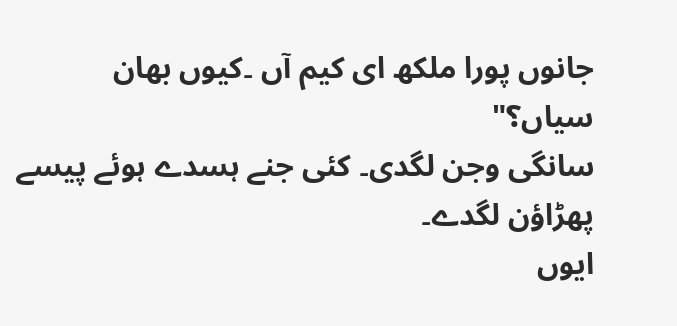جانوں پورا ملکھ ای کیم آں ۔کیوں بھان سیاں؟"
سانگی وجن لگدی۔ کئی جنے ہسدے ہوئے پیسے پھڑاؤن لگدے۔
ایوں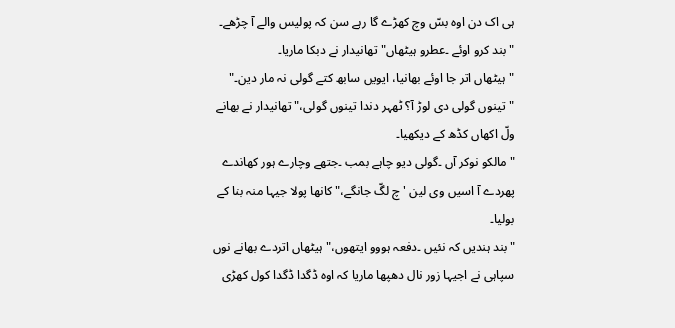ہی اک دن اوہ بسّ وچ کھڑے گا رہے سن کہ پولیس والے آ چڑھے۔
"بند کرو اوئے ۔عطرو ہیٹھاں" تھانیدار نے دبکا ماریا۔
"ہیٹھاں اتر جا اوئے بھانیا، ایویں سابھ کتے گولی نہ مار دین۔"
"تینوں گولی دی لوڑ آ؟ ٹھہر دندا تینوں گولی،" تھانیدار نے بھانے ولّ اکھاں کڈھ کے دیکھیا۔
"مالکو نوکر آں ۔گولی دیو چاہے بمب ۔جتھے وچارے ہور کھاندے پھردے آ اسیں وی لین 'چ لگّ جانگے،" کانھا پولا جیہا منہ بنا کے بولیا۔
"بند ہندیں کہ نئیں ۔دفعہ ہووو ایتھوں،" ہیٹھاں اتردے بھانے نوں سپاہی نے اجیہا زور نال دھپھا ماریا کہ اوہ ڈگدا ڈگدا کول کھڑی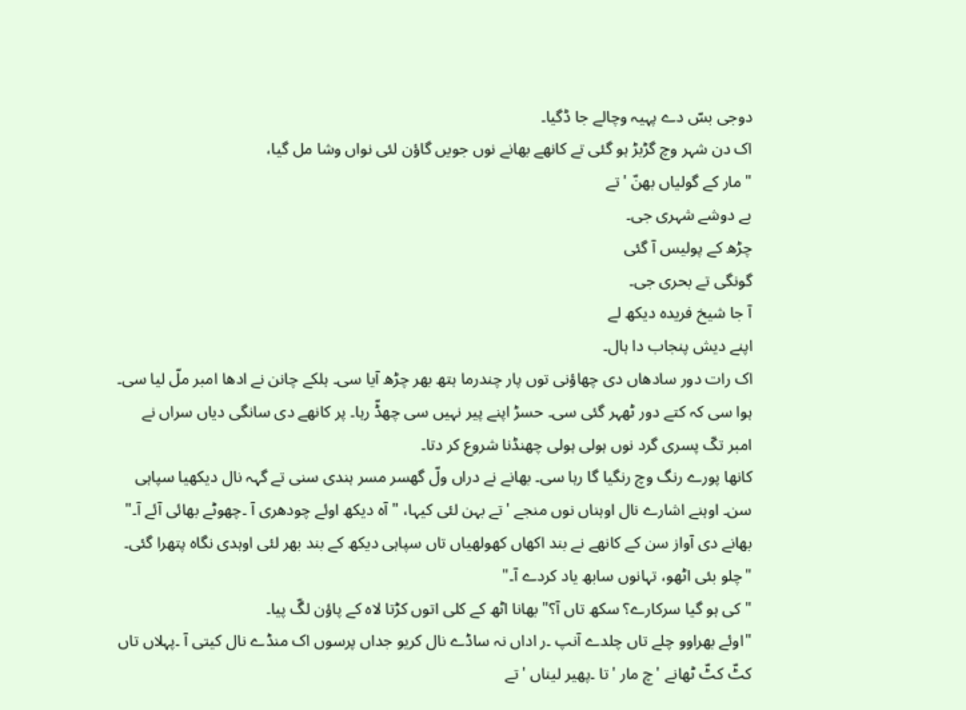دوجی بسّ دے پہیہ وچالے جا ڈگیا۔
اک دن شہر وچ گڑبڑ ہو گئی تے کانھے بھانے نوں جویں گاؤن لئی نواں وشا مل گیا،
"مار کے گولیاں بھنّ 'تے
بے دوشے شہری جی۔
چڑھ کے پولیس آ گئی
گونگی تے بحری جی۔
آ جا شیخ فریدہ دیکھ لے
اپنے دیش پنجاب دا ہال۔
اک رات دور سادھاں دی چھاؤنی توں پار چندرما ہتھ بھر چڑھ آیا سی۔ ہلکے چانن نے ادھا امبر ملّ لیا سی۔ ہوا سی کہ کتے دور ٹھہر گئی سی۔ حسڑ اپنے پیر نہیں سی چھڈّ رہا۔ پر کانھے دی سانگی دیاں سراں نے امبر تکّ پسری گرد نوں ہولی ہولی چھنڈنا شروع کر دتا۔
کانھا پورے رنگ وچ رنگیا گا رہا سی۔ بھانے نے دراں ولّ گھسر مسر ہندی سنی تے گہہ نال دیکھیا سپاہی سن۔ اوہنے اشارے نال اوہناں نوں منجے 'تے بہن لئی کیہا، "آہ دیکھ اوئے چودھری آ ۔چھوٹے بھائی آئے آ۔"
بھانے دی آواز سن کے کانھے نے بند اکھاں کھولھیاں تاں سپاہی دیکھ کے بند بھر لئی اوہدی نگاہ پتھرا گئی۔
"چلو بئی اٹھو، تہانوں سابھ یاد کردے آ۔"
"کی ہو گیا سرکارے؟ سکھ تاں آ؟" بھانا اٹھ کے کلی اتوں کڑتا لاہ کے پاؤن لگّ پیا۔
"اوئے بھراوو چلے تاں چلدے آنپ ۔ر اداں نہ ساڈے نال کریو جداں پرسوں اک منڈے نال کیتی آ ۔پہلاں تاں کٹّ کٹّ ٹھانے 'چ مار 'تا ۔پھیر لیناں 'تے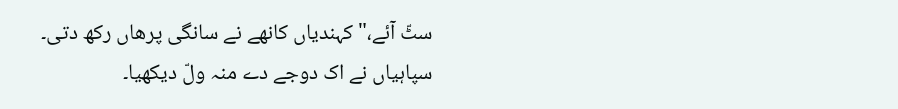سٹّ آئے،" کہندیاں کانھے نے سانگی پرھاں رکھ دتی۔
سپاہیاں نے اک دوجے دے منہ ولّ دیکھیا۔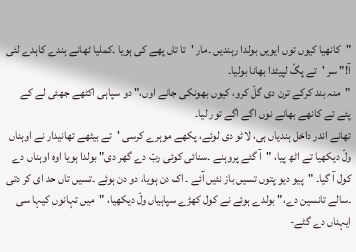"کانھیا کیوں توں ایویں بولدا رہندیں ۔مار 'تا تاں پھے کی ہویا ۔کملیا ٹھانے ہندے کاہدے لئی آ!" سر 'تے پگّ لپیٹدا بھانا بولیا۔
"منہ بند کرکے ترن دی گلّ کرو، کیوں بھونکی جانے اوں،" دو سپاہی اکٹھے جھئی لے کے پئے تے کانھے بھانے نوں اگے اگے تور لیا۔
تھانے اندر داخل ہندیاں ہی، لاٹو دی لوئے، پکھے موہرے کرسی 'تے بیٹھے تھانیدار نے اوہناں ولّ دیکھیا تے اٹھ پیا، "آ گئے پروہنے ۔سنائی کوئی ربّ دے گھر دی" بولدا ہویا اوہ اوہناں دے کول آ گیا۔ "پیو دیو پتوں تسیں باز نئیں آئے ۔ اک دن ہویا، دو دن ہوئے ۔تسیں تاں حد ای کر دتی ۔سالے تانسین دے،" بولدے ہوئے نے کول کھڑے سپاہیاں ولّ دیکھیا، "میں تہانوں کیہا سی ایہناں دے گٹے-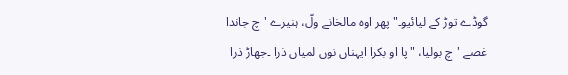گوڈے توڑ کے لیائیو۔" پھر اوہ مالخانے ولّ، ہنیرے 'چ جاندا غصے 'چ بولیا، "پا او بکرا ایہناں نوں لمیاں ذرا ۔جھاڑ ذرا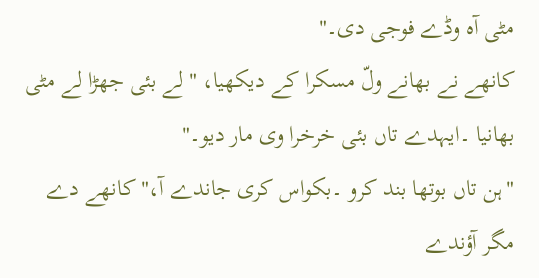مٹی آہ وڈے فوجی دی۔"
کانھے نے بھانے ولّ مسکرا کے دیکھیا، "لے بئی جھڑا لے مٹی بھانیا ۔ایہدے تاں بئی خرخرا وی مار دیو۔"
"ہن تاں بوتھا بند کرو ۔بکواس کری جاندے آ،" کانھے دے مگر آؤندے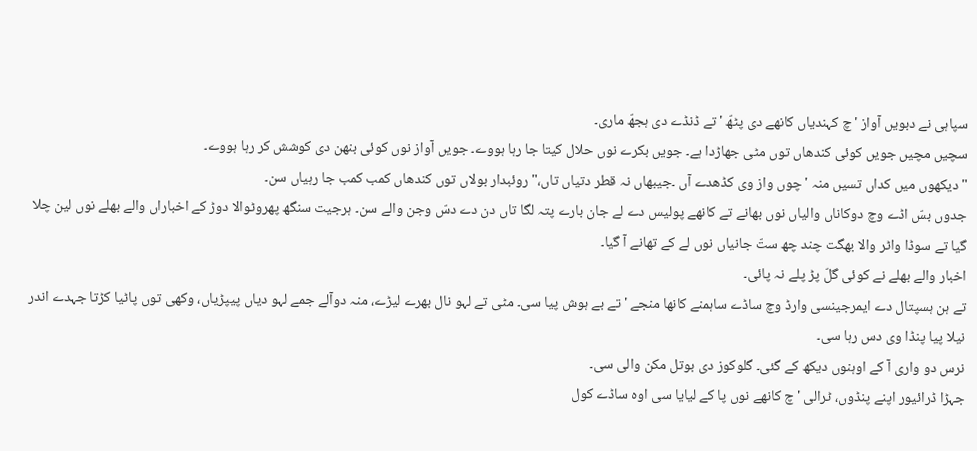سپاہی نے دبویں آواز 'چ کہندیاں کانھے دی پٹھّ 'تے ڈنڈے دی ہجھّ ماری۔
سچیں مچیں جویں کوئی کندھاں توں مٹی جھاڑدا ہے۔ جویں بکرے نوں حلال کیتا جا رہا ہووے۔ جویں آواز نوں کوئی بنھن دی کوشش کر رہا ہووے۔
"دیکھوں میں کداں تسیں منہ 'چوں واز وی کڈھدے آں ۔جیبھاں نہ قطر دتیاں تاں،" روئبدار بولاں توں کندھاں کمب کمب جا رہیاں سن۔
جدوں بسّ اڈے وچ دوکاناں والیاں نوں بھانے تے کانھے پولیس دے لے جان بارے پتہ لگا تاں دن دے دسّ وجن والے سن۔ ہرجیت سنگھ پھروٹوالا دوڑ کے اخباراں والے بھلے نوں لین چلا گیا تے سوڈا واٹر والا بھگت چند چھ ستّ جانیاں نوں لے کے تھانے آ گیا۔
اخبار والے بھلے نے کوئی گلّ پڑ پلے نہ پائی۔
تے ہن ہسپتال دے ایمرجینسی وارڈ وچ ساڈے ساہمنے کانھا منجے 'تے بے ہوش پیا سی۔ مٹی تے لہو نال بھرے لیڑے، منہ دوآلے جمے لہو دیاں پیپڑیاں، وکھی توں پاٹیا کڑتا جہدے اندر نیلا پیا پنڈا وی دس رہا سی۔
نرس دو واری آ کے اوہنوں دیکھ کے گئی۔ گلوکوز دی بوتل مکن والی سی۔
جہڑا ڈرائیور اپنے پنڈوں، ٹرالی 'چ کانھے نوں پا کے لیایا سی اوہ ساڈے کول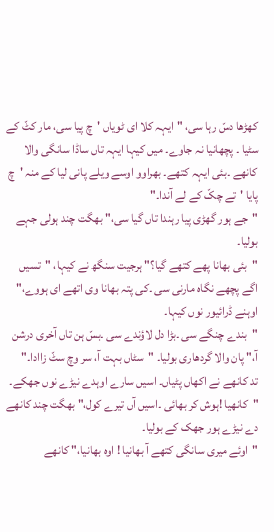کھڑھا دسّ رہا سی، "ایہہ کلا ای ٹویاں 'چ پیا سی، مار کٹّ کے سٹیا ۔ پچھانیا نہ جاوے۔ میں کیہا ایہہ تاں ساڈا سانگی والا کانھے ۔بئی ایہہ کتھے۔ بھراوو اوسے ویلے پانی لیا کے منہ 'چ پایا 'تے چکّ کے لے آندا۔"
"جے ہور گھڑی پیا رہندا تاں گیا سی،" بھگت چند ہولی جہے بولیا۔
"بئی بھانا پھے کتھے گیا؟" ہرجیت سنگھ نے کیہا، "تسیں اگے پچھے نگاہ مارنی سی ۔کی پتہ بھانا وی اتھے ای ہووے،" اوہنے ڈرائیور نوں کیہا۔
"بندے چنگے سی ۔بڑا دل لاؤندے سی ۔بسّ ہن تاں آخری درشن آ،" پان والا گردھاری بولیا۔ "سٹاں بہت آ، سر وچ سٹّ زاادا۔"
تد کانھے نے اکھاں پٹیاں۔ اسیں سارے اوہدے نیڑے نوں جھکے۔
"کانھیا !ہوش کر بھائی ۔اسیں آں تیرے کول،" بھگت چند کانھے دے نیڑے ہور جھک کے بولیا۔
"اوئے میری سانگی کتھے آ بھانیا ! اوہ بھانیا،" کانھے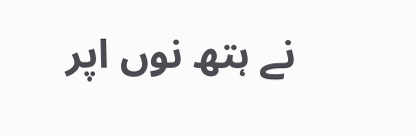نے ہتھ نوں اپر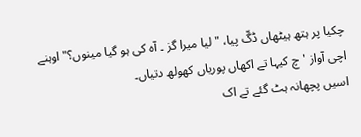چکیا پر ہتھ ہیٹھاں ڈگّ پیا، "لیا میرا گز ۔ آہ کی ہو گیا مینوں؟" اوہنے اچی آواز 'چ کیہا تے اکھاں پوریاں کھولھ دتیاں۔
اسیں پچھانہ ہٹ گئے تے اک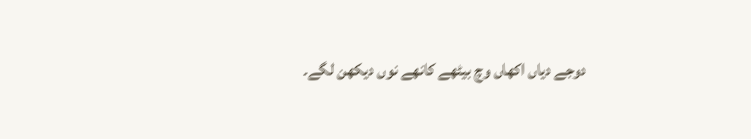دوجے دیاں اکھاں وچ بیٹھے کانھے نوں دیکھن لگے۔